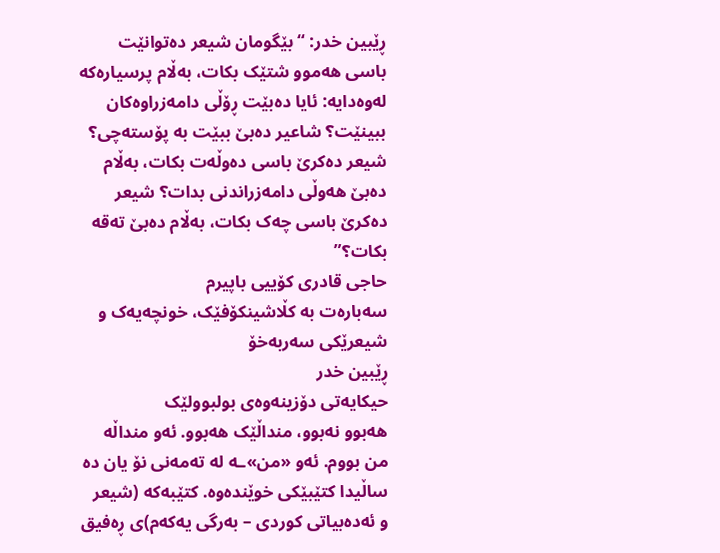ڕێبین خدر: “بێگومان شیعر دەتوانێت باسی هەموو شتێک بکات، بەڵام پرسیارەکە لەوەدایە: ئایا دەبێت ڕۆڵی دامەزراوەکان ببینێت؟ شاعیر دەبێ ببێت بە پۆستەچی؟ شیعر دەکرێ باسی دەوڵەت بکات، بەڵام دەبێ هەوڵی دامەزراندنی بدات؟ شیعر دەکرێ باسی چەک بکات، بەڵام دەبێ تەقە بکات؟”
حاجی قادری کۆییی باپیرم
سەبارەت بە کڵاشینکۆفێک، خونچەیەک و شیعرێکی سەربەخۆ
ڕێبین خدر
حیکایەتی دۆزینەوەی بولبوولێک
هەبوو نەبوو، منداڵێک هەبوو. ئەو منداڵە من بووم. ئەو «من»ـە لە تەمەنی نۆ یان دە ساڵیدا کتێبێکی خوێندەوە. کتێبەکە (شیعر و ئەدەبیاتی کوردی – بەرگی یەکەم)ی ڕەفیق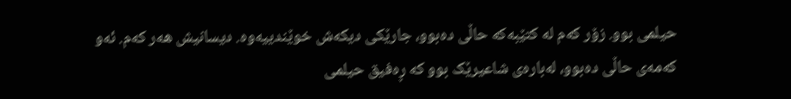حیلمی بوو. زۆر کەم لە کتێبەکە حاڵی دەبوو، جارێکی دیکەش خوێندییەوە. دیسانیش هەر کەم. ئەو کەمەی حاڵی دەبوو، لەبارەی شاعیرێک بوو کە ڕەفیق حیلمی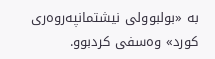بە «بولبوولی نیشتمانپەروەری کورد» وەسفی کردبوو.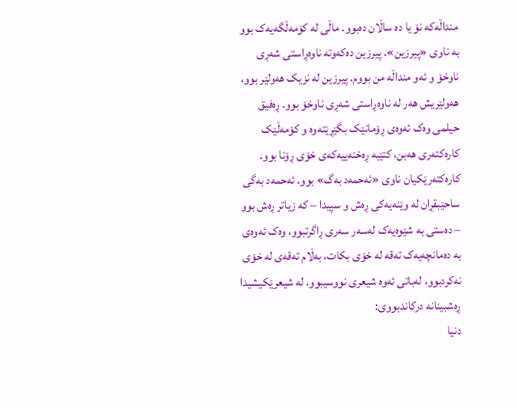منداڵەکە نۆ یا دە ساڵان دەبوو. ماڵی لە کۆمەڵگەیەک بوو بە ناوی «پیرزین». پیرزین دەکەوتە ناوەڕاستی شەڕی ناوخۆ و ئەو منداڵە من بووم. پیرزین لە نزیک هەولێر بوو، هەولێریش هەر لە ناوەڕاستی شەڕی ناوخۆ بوو. ڕەفیق حیلمی وەک ئەوەی ڕۆمانێک بگێڕێتەوە و کۆمەڵێک کارەکتەری هەبن، کتێبە ڕەخنەییەکەی خۆی ڕۆنا بوو. کارەکتەرێکیان ناوی «ئەحمەد بەگ» بوو. ئەحمەد بەگی ساحێبقڕان لە وێنەیەکی ڕەش و سپیدا – کە زیاتر ڕەش بوو – دەستی بە شێوەیەک لەسەر سەری ڕاگرتبوو، وەک ئەوەی بە دەمانچەیەک تەقە لە خۆی بکات، بەڵام تەقەی لە خۆی نەکردبوو، لەباتی ئەوە شیعری نووسیبوو. لە شیعرێکیشیدا ڕەشبینانە درکاندبووی:
دنیا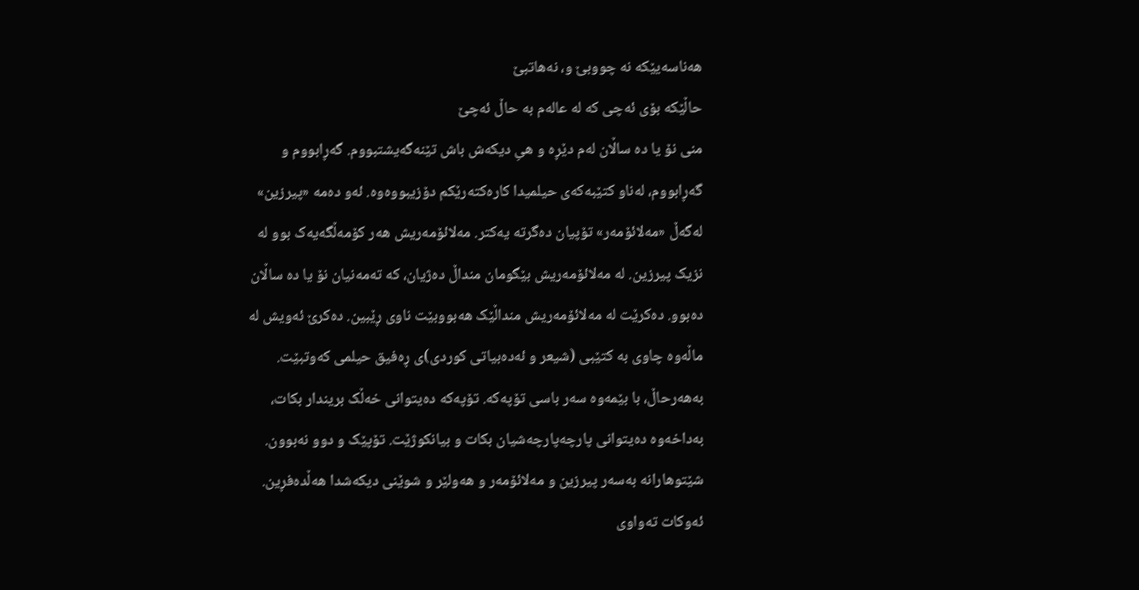هەناسەیێکە نە چووبێ و، نەهاتبێ
حاڵێکە بۆی ئەچی کە لە عالەم بە حاڵ ئەچێ
منی نۆ یا دە ساڵان لەم دێڕە و هیِ دیکەش باش تێنەگەیشتبووم. گەڕابووم و گەڕابووم، لەناو کتێبەکەی حیلمیدا کارەکتەرێکم دۆزیبووەوە. ئەو دەمە «پیرزین» لەگەڵ «مەلائۆمەر» تۆپیان دەگرتە یەکتر. مەلائۆمەریش هەر کۆمەڵگەیەک بوو لە نزیک پیرزین. لە مەلائۆمەریش بێگومان منداڵ دەژیان، کە تەمەنیان نۆ یا دە ساڵان دەبوو. دەکرێت لە مەلائۆمەریش منداڵێک هەبووبێت ناوی ڕێبین. دەکرێ ئەویش لە ماڵەوە چاوی بە کتێبی (شیعر و ئەدەبیاتی کوردی)ی ڕەفیق حیلمی کەوتبێت. بەهەرحاڵ، با بێمەوە سەر باسی تۆپەکە. تۆپەکە دەیتوانی خەڵک بریندار بکات، بەداخەوە دەیتوانی پارچەپارچەشیان بکات و بیانکوژێت. تۆپێک و دوو نەبوون. شێتوهارانە بەسەر پیرزین و مەلائۆمەر و هەولێر و شوێنی دیکەشدا هەڵدەفڕین. ئەوکات تەواوی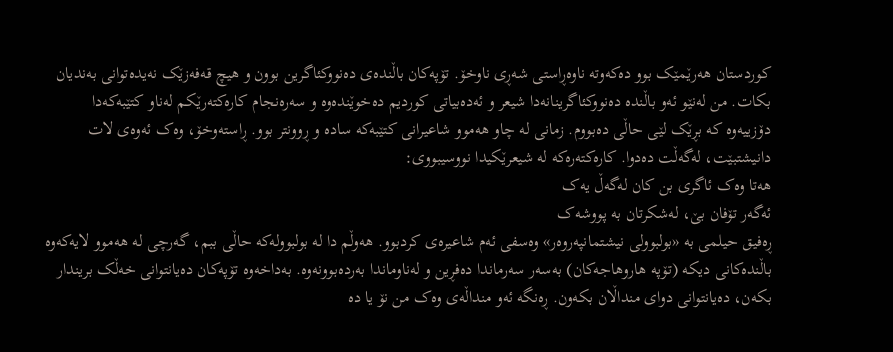کوردستان هەرێمێک بوو دەکەوتە ناوەڕاستی شەڕی ناوخۆ. تۆپەکان باڵندەی دەنووکئاگرین بوون و هیچ قەفەزێک نەیدەتوانی بەندیان بکات. من لەنێو ئەو باڵندە دەنووکئاگرینانەدا شیعر و ئەدەبیاتی کوردیم دەخوێندەوە و سەرەنجام کارەکتەرێکم لەناو کتێبەکەدا دۆزییەوە کە بڕێک لێی حاڵی دەبووم. زمانی لە چاو هەموو شاعیرانی کتێبەکە سادە و ڕوونتر بوو. ڕاستەوخۆ، وەک ئەوەی لات دانیشتبێت، لەگەڵت دەدوا. کارەکتەرەکە لە شیعرێکیدا نووسیبووی:
هەتا وەک ئاگری بن کان لەگەڵ یەک
ئەگەر تۆفان بێ، لەشکرتان بە پووشەک
ڕەفیق حیلمی بە «بولبوولی نیشتمانپەروەر» وەسفی ئەم شاعیرەی کردبوو. هەوڵم دا لە بولبوولەکە حاڵی ببم، گەرچی لە هەموو لایەکەوە باڵندەکانی دیکە (تۆپە هاروهاجەکان) بەسەر سەرماندا دەفڕین و لەناوماندا بەردەبوونەوە. بەداخەوە تۆپەکان دەیانتوانی خەڵک بریندار بکەن، دەیانتوانی دوای منداڵان بکەون. ڕەنگە ئەو منداڵەی وەک من نۆ یا دە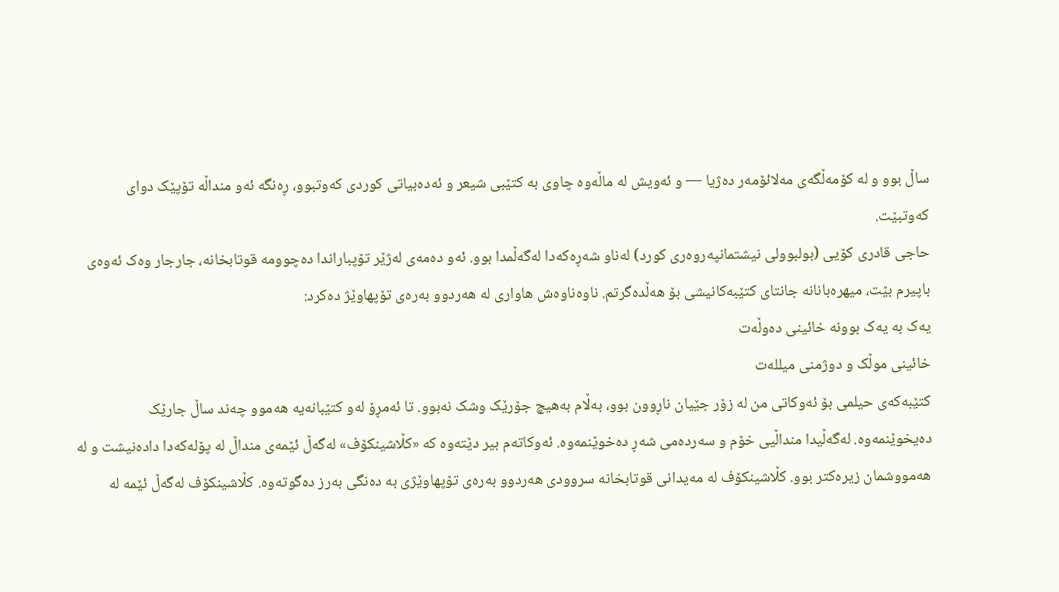ساڵ بوو و لە کۆمەڵگەی مەلائۆمەر دەژیا — و ئەویش لە ماڵەوە چاوی بە کتێبی شیعر و ئەدەبیاتی کوردی کەوتبوو، ڕەنگە ئەو منداڵە تۆپێک دوای کەوتبێت.
حاجی قادری کۆیی (بولبوولی نیشتمانپەروەری کورد) لەناو شەڕەکەدا لەگەڵمدا بوو. ئەو دەمەی لەژێر تۆپباراندا دەچوومە قوتابخانە، جارجار وەک ئەوەی باپیرم بێت، میهرەبانانە جانتای کتێبەکانیشی بۆ هەڵدەگرتم. ناوەناوەش هاواری لە هەردوو بەرەی تۆپهاوێژ دەکرد:
یەک بە یەک بوونە خائینی دەوڵەت
خائینی موڵک و دوژمنی میللەت
کتێبەکەی حیلمی بۆ ئەوکاتی من لە زۆر جێیان ناڕوون بوو، بەڵام بەهیچ جۆرێک وشک نەبوو. تا ئەمڕۆ لەو کتێبانەیە هەموو چەند ساڵ جارێک دەیخوێنمەوە. لەگەڵیدا منداڵیی خۆم و سەردەمی شەڕ دەخوێنمەوە. ئەوکاتەم بیر دێتەوە کە «کڵاشینکۆف» لەگەڵ ئێمەی منداڵ لە پۆلەکەدا دادەنیشت و لە هەمووشمان زیرەکتر بوو. کڵاشینکۆف لە مەیدانی قوتابخانە سروودی هەردوو بەرەی تۆپهاوێژی بە دەنگی بەرز دەگوتەوە. کڵاشینکۆف لەگەڵ ئێمە لە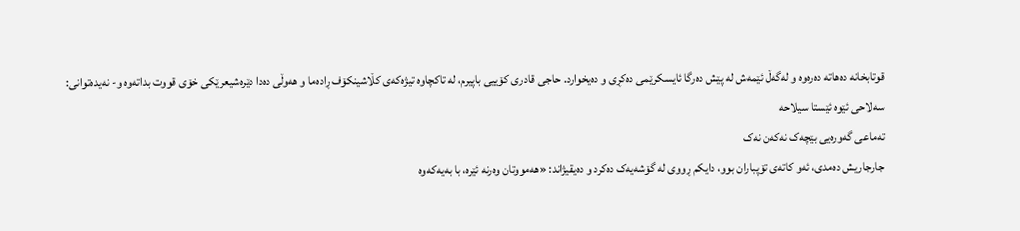قوتابخانە دەهاتە دەرەوە و لەگەڵ ئێمەش لە پێش دەرگا ئایسکرێمی دەکڕی و دەیخوارد. حاجی قادری کۆییی باپیرم، لە تاکچاوە تیژەکەی کڵاشینکۆف ڕادەما و هەوڵی دەدا دێرەشیعرێکی خۆی قووت بداتەوە و- نەیدەتوانی:
سەلاحی ئێوە ئێستا سیلاحە
تەماعی گەورەیی بێچەک نەکەن نەک
جارجاریش دەمدی، ئەو کاتەی تۆپباران بوو، دایکم ڕووی لە گۆشەیەک دەکرد و دەیقیژاند: «هەمووتان وەرنە ئێرە، با بەیەکەوە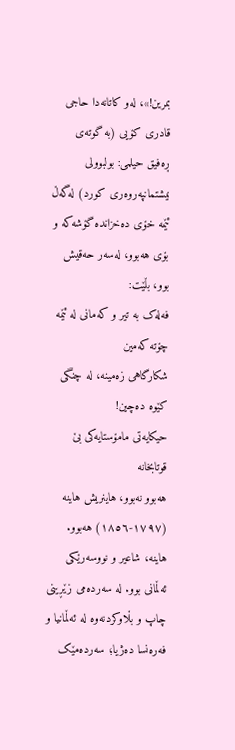بمرین!»، لەو کاتانەدا حاجی قادری کۆیی (بە گوتەی ڕەفیق حیلمی: بولبوولی نیشتمانپەروەری کورد) لەگەڵ ئێمە خۆی دەخزاندە گۆشەکە و بۆی هەبوو، لەسەر حەقیش بوو، بڵێت:
فەلەک بە تیر و کەمانی لە ئێمە چۆتە کەمین
شکارگاهی زەمینە، لە چنگی کێوە دەچین!
حیکایەتی مامۆستایەکی بێ قوتابخانە
هەبوو نەبوو، هاینریش هاینە (١٧٩٧-١٨٥٦) هەبوو. هاینە، شاعیر و نووسەرێکی ئەڵمانی بوو. لە سەردەمی زێڕینی چاپ و بڵاوکردنەوە لە ئەڵمانیا و فەرەنسا دەژیا؛ سەردەمێک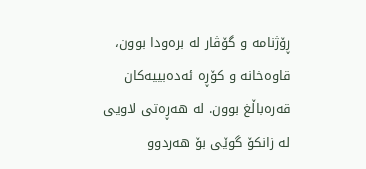ڕۆژنامە و گۆڤار لە برەودا بوون، قاوەخانە و کۆڕە ئەدەبییەکان قەرەباڵغ بوون. لە هەڕەتی لاویی لە زانکۆ گوێی بۆ هەردوو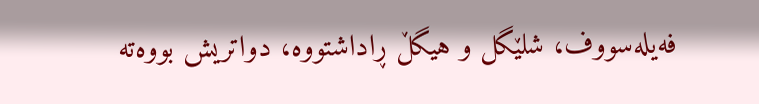فەیلەسووف، شلێگل و هیگڵ ڕاداشتووە، دواتریش بووەتە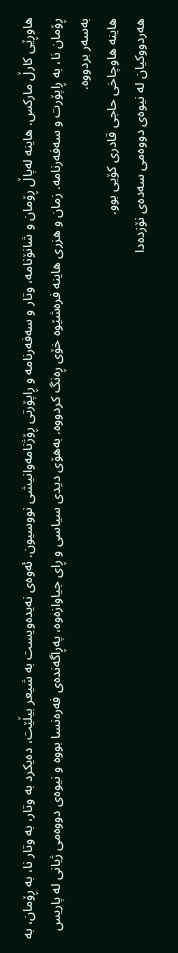هاوڕێی کارڵ مارکس. هاینە لەپاڵ ڕۆمان و شانۆنامە، وتار و سەفەرنامە و ڕاپۆرتی ڕۆژنامەوانیشی نووسیون. ئەوەی نەیدەویست بە شیعر بیڵێت، دەیکرد بە وتار، بە وتار نا، بە ڕۆمان، بە ڕۆمان نا، بە ڕاپۆرت و سەفەرنامە. زمان و هزری هاینە فرەشێوە خۆی ڕەنگ کردووە. بەهۆی دیدی سیاسی و ڕای جیاوازەوە، پەڕاگەندەی فەرەنسا بووە و نیوەی دووەمی ژیانی لە پاریس بەسەر بردووە.
هاینە هاوچاخی حاجی قادری کۆیی بوو.
هەردووکیان لە نیوەی دووەمی سەدەی نۆزدەدا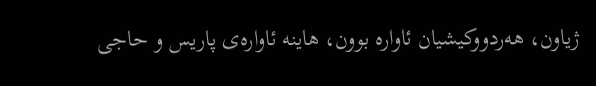ژیاون، هەردووکیشیان ئاوارە بوون، هاینە ئاوارەی پاریس و حاجی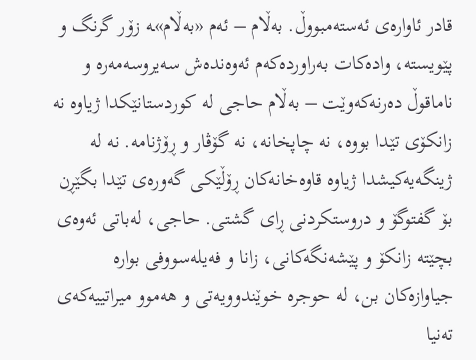قادر ئاوارەی ئەستەمبووڵ. بەڵام – ئەم «بەڵام»ـە زۆر گرنگ و پێویستە، وادەکات بەراوردەکەم ئەوەندەش سەیروسەمەرە و ناماقوڵ دەرنەکەوێت – بەڵام حاجی لە کوردستانێکدا ژیاوە نە زانکۆی تێدا بووە، نە چاپخانە، نە گۆڤار و ڕۆژنامە. نە لە ژینگەیەکیشدا ژیاوە قاوەخانەکان ڕۆڵێکی گەورەی تێدا بگێڕن بۆ گفتوگۆ و دروستکردنی ڕای گشتی. حاجی، لەباتی ئەوەی بچێتە زانکۆ و پێشەنگەکانی، زانا و فەیلەسووفی بوارە جیاوازەکان بن، لە حوجرە خوێندوویەتی و هەموو میراتییەکەی تەنیا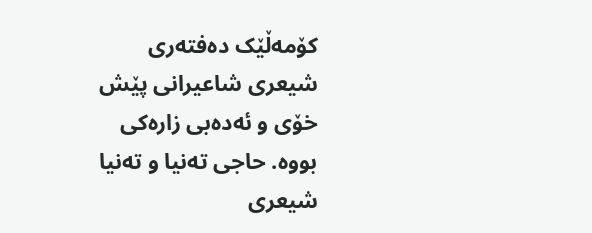کۆمەڵێک دەفتەری شیعری شاعیرانی پێش خۆی و ئەدەبی زارەکی بووە. حاجی تەنیا و تەنیا شیعری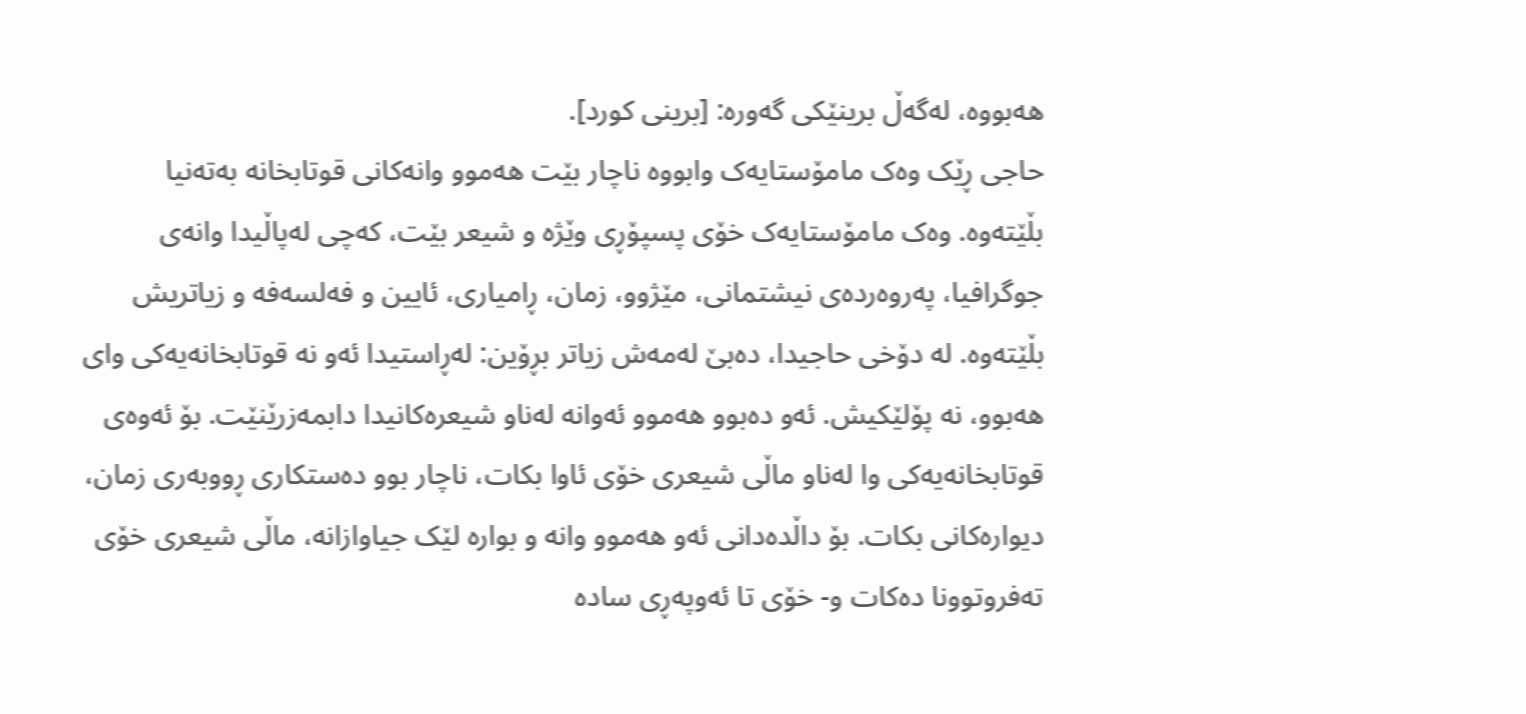هەبووە، لەگەڵ برینێکی گەورە: [برینی کورد].
حاجی ڕێک وەک مامۆستایەک وابووە ناچار بێت هەموو وانەکانی قوتابخانە بەتەنیا بڵێتەوە. وەک مامۆستایەک خۆی پسپۆڕی وێژە و شیعر بێت، کەچی لەپاڵیدا وانەی جوگرافیا، پەروەردەی نیشتمانی، مێژوو، زمان، ڕامیاری، ئایین و فەلسەفە و زیاتریش بڵێتەوە. لە دۆخی حاجیدا، دەبێ لەمەش زیاتر بڕۆین: لەڕاستیدا ئەو نە قوتابخانەیەکی وای هەبوو، نە پۆلێکیش. ئەو دەبوو هەموو ئەوانە لەناو شیعرەکانیدا دابمەزرێنێت. بۆ ئەوەی قوتابخانەیەکی وا لەناو ماڵی شیعری خۆی ئاوا بکات، ناچار بوو دەستکاری ڕووبەری زمان، دیوارەکانی بکات. بۆ داڵدەدانی ئەو هەموو وانە و بوارە لێک جیاوازانە، ماڵی شیعری خۆی تەفروتوونا دەکات و- خۆی تا ئەوپەڕی سادە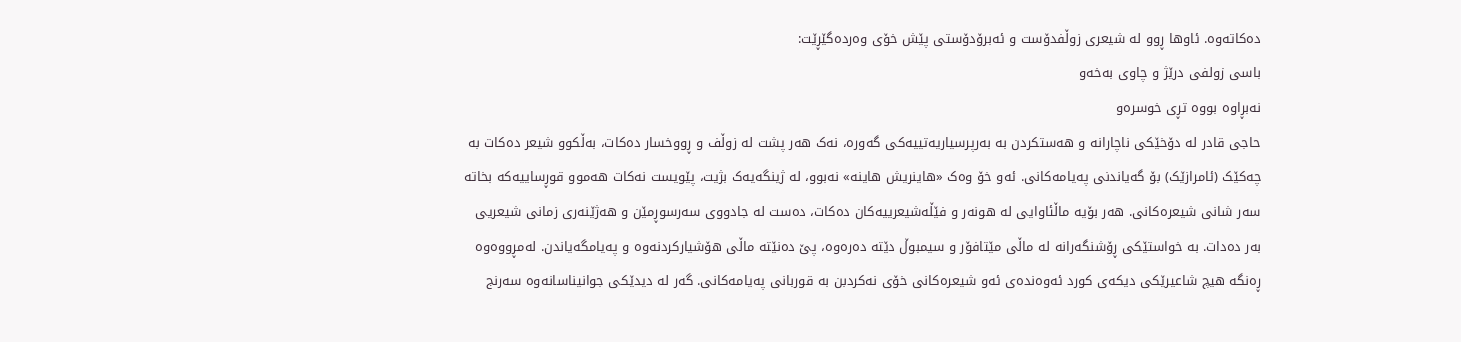دەکاتەوە. ئاوها ڕوو لە شیعری زوڵفدۆست و ئەبرۆدۆستی پێش خۆی وەردەگێڕێت:
باسی زولفی درێژ و چاوی بەخەو
نەبڕاوە بووە تڕی خوسرەو
حاجی قادر لە دۆخێکی ناچارانە و هەستکردن بە بەرپرسیاریەتییەکی گەورە، نەک هەر پشت لە زوڵف و ڕووخسار دەکات، بەڵکوو شیعر دەکات بە چەکێک (ئامرازێک) بۆ گەیاندنی پەیامەکانی. ئەو خۆ وەک «هاینریش هاینە» نەبوو، لە ژینگەیەک بژیت، پێویست نەکات هەموو قوڕساییەکە بخاتە سەر شانی شیعرەکانی. هەر بۆیە ماڵئاوایی لە هونەر و فێڵەشیعرییەکان دەکات، دەست لە جادووی سەرسوڕمێن و هەژێنەری زمانی شیعریی بەر دەدات. بە خواستێکی ڕۆشنگەرانە لە ماڵی مێتافۆر و سیمبوڵ دێتە دەرەوە، پێ دەنێتە ماڵی هۆشیارکردنەوە و پەیامگەیاندن. لەمڕووەوە ڕەنگە هیچ شاعیرێکی دیکەی کورد ئەوەندەی ئەو شیعرەکانی خۆی نەکردبن بە قوربانی پەیامەکانی. گەر لە دیدێکی جوانیناسانەوە سەرنج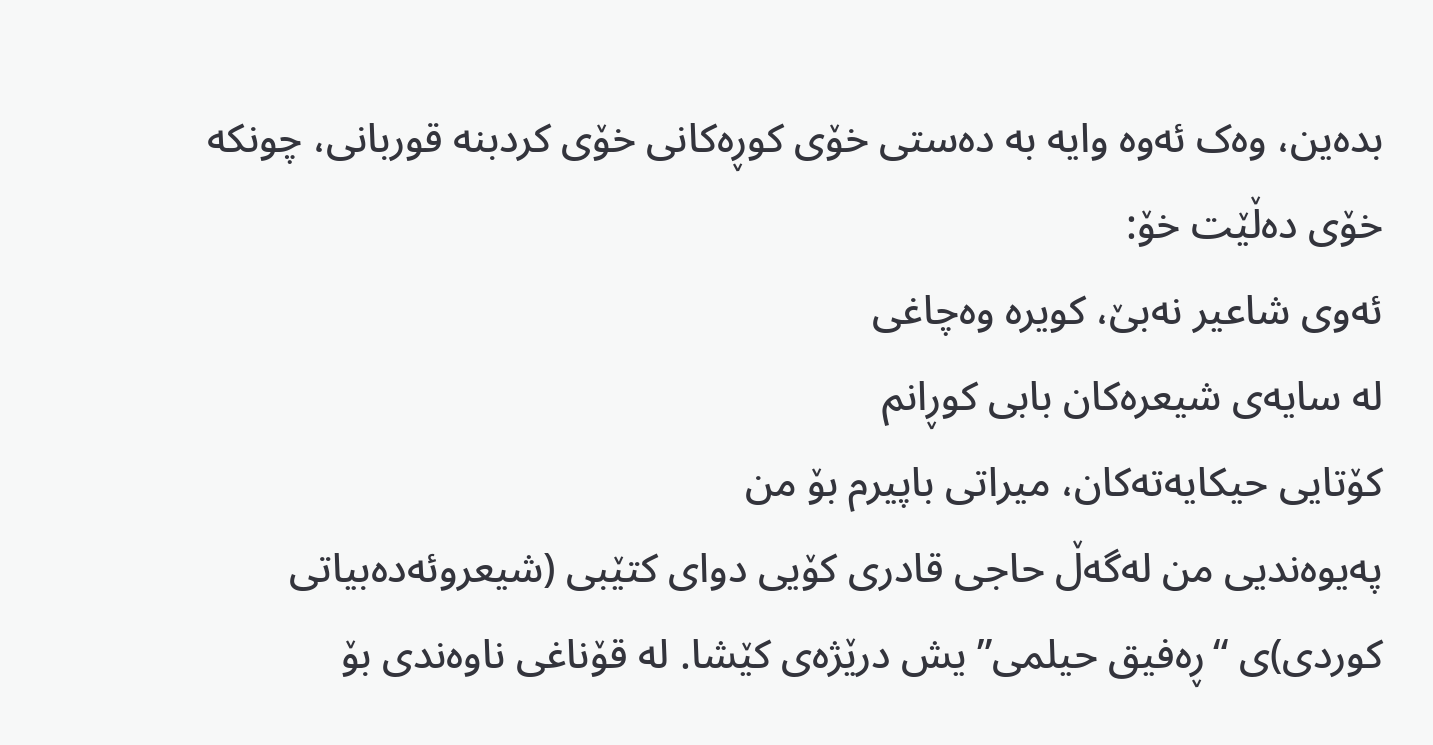بدەین، وەک ئەوە وایە بە دەستی خۆی کوڕەکانی خۆی کردبنە قوربانی، چونکە خۆی دەڵێت خۆ:
ئەوی شاعیر نەبێ، کویرە وەچاغی
لە سایەی شیعرەکان بابی کوڕانم
کۆتایی حیکایەتەکان، میراتی باپیرم بۆ من
پەیوەندیی من لەگەڵ حاجی قادری کۆیی دوای کتێبی (شیعروئەدەبیاتی کوردی)ی “ڕەفیق حیلمی” یش درێژەی کێشا. لە قۆناغی ناوەندی بۆ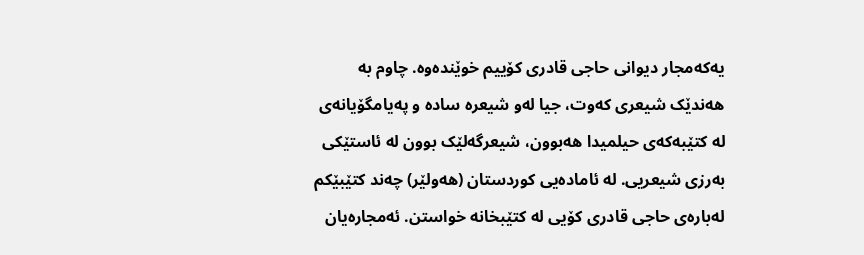یەکەمجار دیوانی حاجی قادری کۆییم خوێندەوە. چاوم بە هەندێک شیعری کەوت، جیا لەو شیعرە سادە و پەیامگۆیانەی لە کتێبەکەی حیلمیدا هەبوون، شیعرگەلێک بوون لە ئاستێکی بەرزی شیعریی. لە ئامادەیی کوردستان (هەولێر) چەند کتێبێکم لەبارەی حاجی قادری کۆیی لە کتێبخانە خواستن. ئەمجارەیان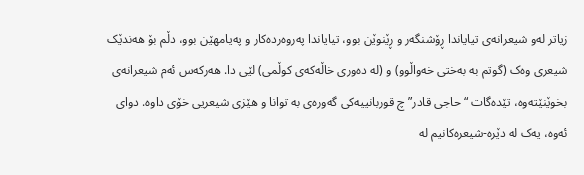زیاتر لەو شیعرانەی تیایاندا ڕۆشنگەر و ڕێنوێن بوو، تیایاندا پەروەردەکار و پەیامهێن بوو، دڵم بۆ هەندێک شیعری وەک (گوتم بە بەختی خەواڵوو) و (لە دەوری خاڵەکەی کوڵمی) لێی دا. هەرکەس ئەم شیعرانەی بخوێنێتەوە، تێدەگات “حاجی قادر” چ قوربانییەکی گەورەی بە توانا و هێزی شیعریی خۆی داوە. دوای ئەوە، یەک لە دێرە-شیعرەکانیم لە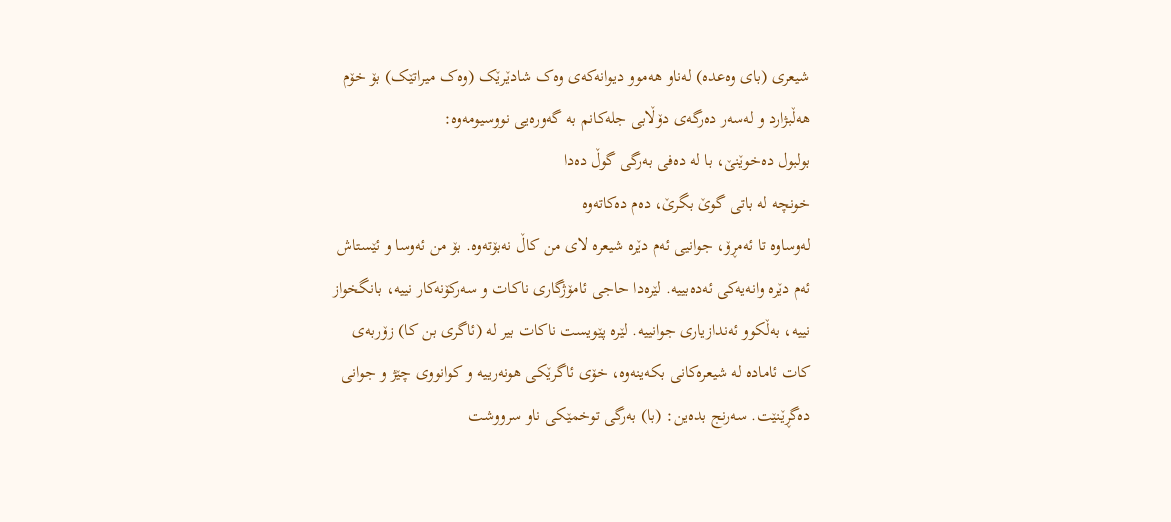شیعری (بای وەعدە) لەناو هەموو دیوانەکەی وەک شادێرێک (وەک میراتێک) بۆ خۆم هەڵبژارد و لەسەر دەرگەی دۆڵابی جلەکانم بە گەورەیی نووسیومەوە:
بولبول دەخوێنێ، با لە دەفی بەرگی گوڵ دەدا
خونچە لە باتی گوێ بگرێ، دەم دەکاتەوە
لەوساوە تا ئەمڕۆ، جوانیی ئەم دێرە شیعرە لای من کاڵ نەبۆتەوە. بۆ من ئەوسا و ئێستاش ئەم دێرە وانەیەکی ئەدەبییە. لێرەدا حاجی ئامۆژگاری ناکات و سەرکۆنەکار نییە، بانگخواز نییە، بەڵکوو ئەندازیاری جوانییە. لێرە پێویست ناکات بیر لە (ئاگری بن کا) زۆربەی کات ئامادە لە شیعرەکانی بکەینەوە، خۆی ئاگرێکی هونەرییە و کوانووی چێژ و جوانی دەگڕێنێت. سەرنج بدەین: (با) بەرگی توخمێکی ناو سرووشت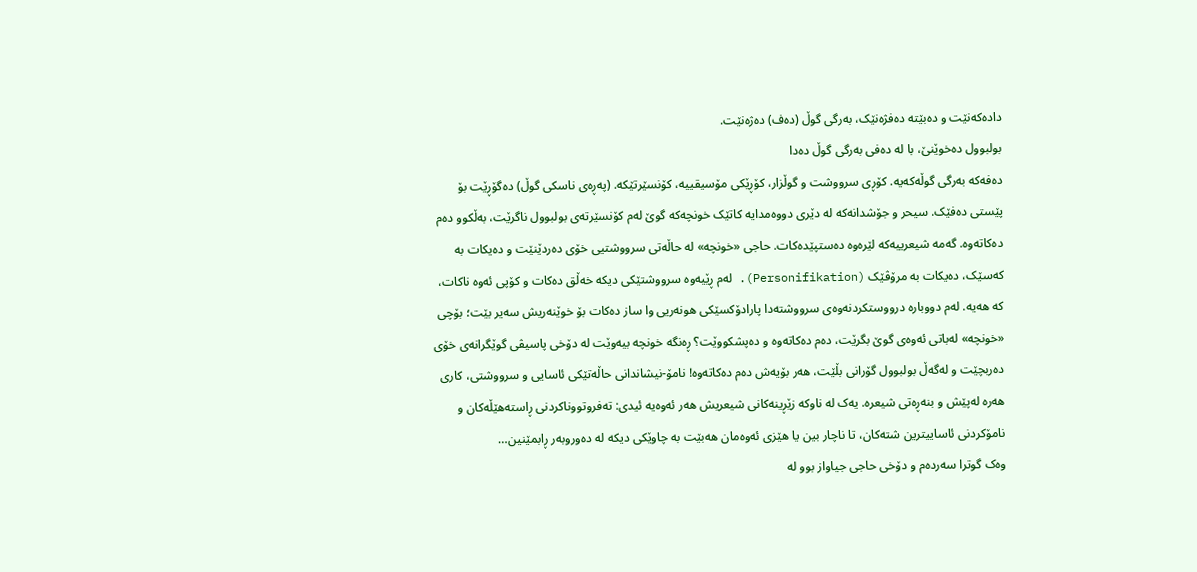دادەکەنێت و دەبێتە دەفژەنێک، بەرگی گوڵ (دەف) دەژەنێت.
بولبوول دەخوێنێ، با لە دەفی بەرگی گوڵ دەدا
دەفەکە بەرگی گوڵەکەیە. کۆڕی سرووشت و گوڵزار، کۆڕێکی مۆسیقییە، کۆنسێرتێکە. (پەڕەی ناسکی گوڵ) دەگۆڕێت بۆ پێستی دەفێک. سیحر و جۆشدانەکە لە دێری دووەمدایە کاتێک خونچەکە گوێ لەم کۆنسێرتەی بولبوول ناگرێت، بەڵکوو دەم دەکاتەوە. گەمە شیعرییەکە لێرەوە دەستپێدەکات. حاجی «خونچە» لە حاڵەتی سرووشتیی خۆی دەردێنێت و دەیکات بە کەسێک، دەیکات بە مرۆڤێک (Personifikation). لەم ڕێیەوە سرووشتێکی دیکە خەڵق دەکات و کۆپی ئەوە ناکات، کە هەیە. لەم دووبارە درووستکردنەوەی سرووشتەدا پارادۆکسێکی هونەریی وا ساز دەکات بۆ خوێنەریش سەیر بێت؛ بۆچی «خونچە» لەباتی ئەوەی گوێ بگرێت، دەم دەکاتەوە و دەپشکووێت؟ ڕەنگە خونچە بیەوێت لە دۆخی پاسیڤی گوێگرانەی خۆی دەربچێت و لەگەڵ بولبوول گۆرانی بڵێت، هەر بۆیەش دەم دەکاتەوە! نامۆ-نیشاندانی حاڵەتێکی ئاسایی و سرووشتی، کاری هەرە لەپێش و بنەڕەتی شیعرە. یەک لە ناوکە زێڕینەکانی شیعریش هەر ئەوەیە ئیدی: تەفروتووناکردنی ڕاستەهێڵەکان و نامۆکردنی ئاساییترین شتەکان، تا ناچار بین یا هێزی ئەوەمان هەبێت بە چاوێکی دیکە لە دەوروبەر ڕابمێنین…
وەک گوترا سەردەم و دۆخی حاجی جیاواز بوو لە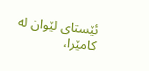ئێستای لێوان لە کامێرا،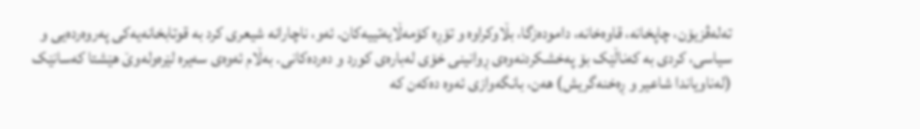تەلەڤزیۆن، چاپخانە، قاوەخانە، دامودەزگا، بڵاوکراوە و تۆڕە کۆمەڵایەتییەکان. ئەو، ناچارانە شیعری کرد بە قوتابخانەیەکی پەروەردەیی و سیاسی، کردی بە کەناڵێک بۆ پەخشکردنەوەی ڕوانینی خۆی لەبارەی کورد و دەردەکانی. بەڵام ئەوەی سەیرە لێرەولەوێ هێشتا کەسانێک (لەناویاندا شاعیر و ڕەخنەگریش) هەن، بانگەوازی ئەوە دەکەن کە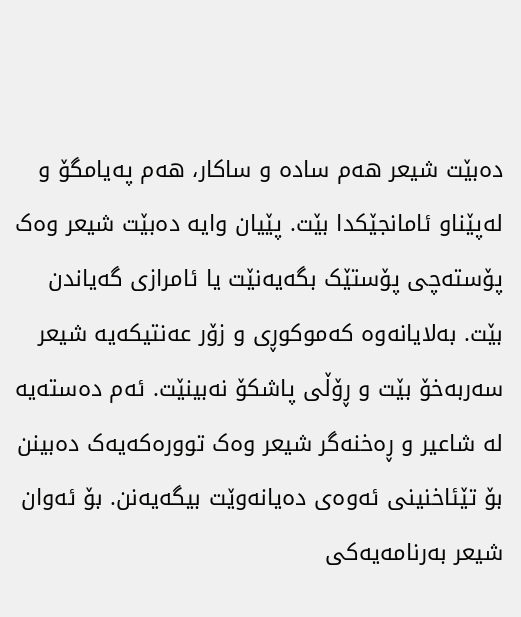دەبێت شیعر هەم سادە و ساکار، هەم پەیامگۆ و لەپێناو ئامانجێکدا بێت. پێیان وایە دەبێت شیعر وەک پۆستەچی پۆستێک بگەیەنێت یا ئامرازی گەیاندن بێت. بەلایانەوە کەموکوڕی و زۆر عەنتیکەیە شیعر سەربەخۆ بێت و ڕۆڵی پاشکۆ نەبینێت. ئەم دەستەیە لە شاعیر و ڕەخنەگر شیعر وەک توورەکەیەک دەبینن بۆ تێئاخنینی ئەوەی دەیانەوێت بیگەیەنن. بۆ ئەوان شیعر بەرنامەیەکی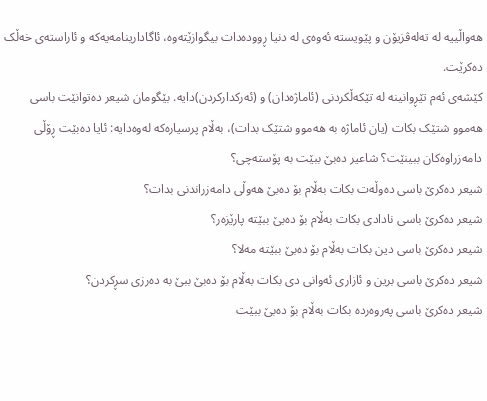هەواڵییە لە تەلەڤزیۆن و پێویستە ئەوەی لە دنیا ڕوودەدات بیگوازێتەوە، ئاگادارینامەیەکە و ئاراستەی خەڵک دەکرێت.
کێشەی ئەم تێڕوانینە لە تێکەڵکردنی (ئاماژەدان) و (ئەرکدارکردن)دایە. بێگومان شیعر دەتوانێت باسی هەموو شتێک بکات (یان ئاماژە بە هەموو شتێک بدات)، بەڵام پرسیارەکە لەوەدایە: ئایا دەبێت ڕۆڵی دامەزراوەکان ببینێت؟ شاعیر دەبێ ببێت بە پۆستەچی؟
شیعر دەکرێ باسی دەوڵەت بکات بەڵام بۆ دەبێ هەوڵی دامەزراندنی بدات؟
شیعر دەکرێ باسی نادادی بکات بەڵام بۆ دەبێ ببێتە پارێزەر؟
شیعر دەکرێ باسی دین بکات بەڵام بۆ دەبێ ببێتە مەلا؟
شیعر دەکرێ باسی برین و ئازاری ئەوانی دی بکات بەڵام بۆ دەبێ ببێ بە دەرزی سڕکردن؟
شیعر دەکرێ باسی پەروەردە بکات بەڵام بۆ دەبێ ببێت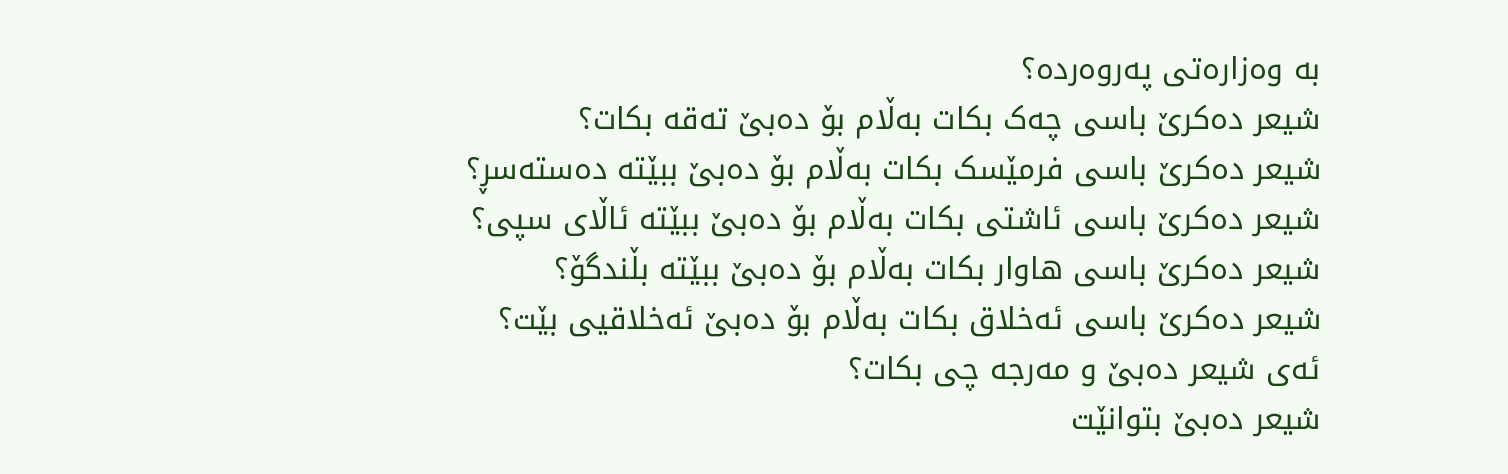بە وەزارەتی پەروەردە؟
شیعر دەکرێ باسی چەک بکات بەڵام بۆ دەبێ تەقە بکات؟
شیعر دەکرێ باسی فرمێسک بکات بەڵام بۆ دەبێ ببێتە دەستەسڕ؟
شیعر دەکرێ باسی ئاشتی بکات بەڵام بۆ دەبێ ببێتە ئاڵای سپی؟
شیعر دەکرێ باسی هاوار بکات بەڵام بۆ دەبێ ببێتە بڵندگۆ؟
شیعر دەکرێ باسی ئەخلاق بکات بەڵام بۆ دەبێ ئەخلاقیی بێت؟
ئەی شیعر دەبێ و مەرجە چی بکات؟
شیعر دەبێ بتوانێت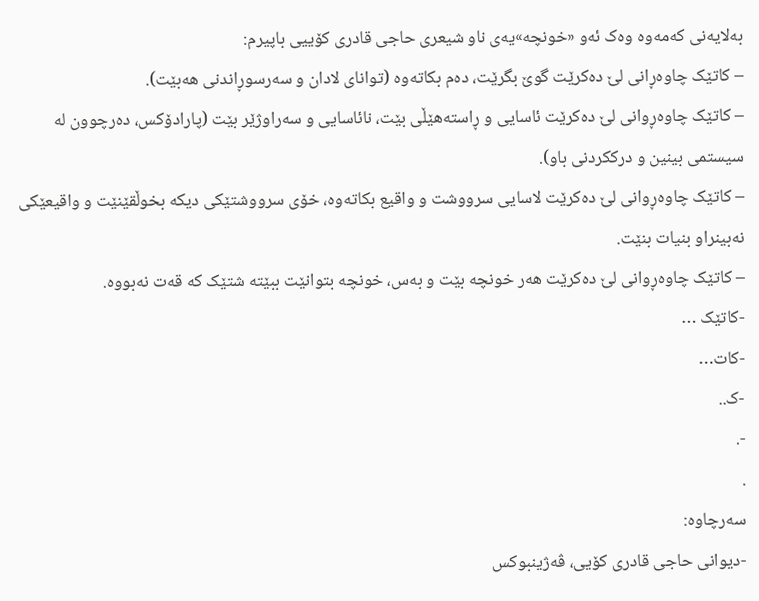بەلایەنی کەمەوە وەک ئەو «خونچە»یەی ناو شیعری حاجی قادری کۆییی باپیرم:
– کاتێک چاوەڕانی لێ دەکرێت گوێ بگرێت، دەم بکاتەوە (توانای لادان و سەرسوڕاندنی هەبێت).
– کاتێک چاوەڕوانی لێ دەکرێت ئاسایی و ڕاستەهێڵی بێت، نائاسایی و سەراوژێر بێت (پارادۆکس، دەرچوون لە سیستمی بینین و درککردنی باو).
– کاتێک چاوەڕوانی لێ دەکرێت لاسایی سرووشت و واقیع بکاتەوە، خۆی سرووشتێکی دیکە بخوڵقێنێت و واقیعێکی نەبینراو بنیات بنێت.
– کاتێک چاوەڕوانی لێ دەکرێت هەر خونچە بێت و بەس، خونچە بتوانێت ببێتە شتێک کە قەت نەبووە.
-کاتێک …
-کات…
-ک..
-.
.
سەرچاوە:
-دیوانی حاجی قادری کۆیی، ڤەژینبوکس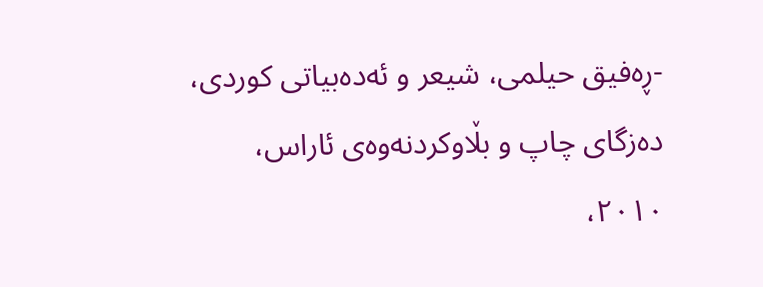-ڕەفیق حیلمی، شیعر و ئەدەبیاتی کوردی، دەزگای چاپ و بڵاوکردنەوەی ئاراس، ٢٠١٠،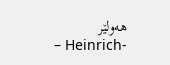هەولێر
– Heinrich-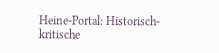Heine-Portal: Historisch-kritische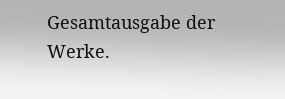Gesamtausgabe der Werke.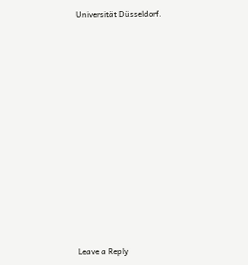Universität Düsseldorf.

















Leave a Reply